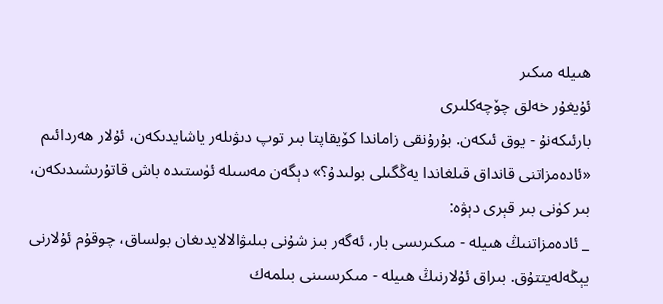ھىيلە مىكىر
ئۇيغۇر خەلق چۆچەكلىرى
بارئىكەنۇ - يوق ئىكەن. بۇرۇنقى زاماندا كۆيقاپتا بىر توپ دىۋىلەر ياشايدىكەن، ئۇلار ھەردائىم «ئادەمزاتنى قانداق قىلغاندا يەڭگىلى بولىدۇ؟» دېگەن مەسىلە ئۈستىدە باش قاتۇرىشىدىكەن، بىر كۈنى بىر قېرى دېۋە:
_ ئادەمزاتنىڭ ھىيلە - مىكىرىسى بار، ئەگەر بىز شۇنى بىلىۋالالايدىغان بولساق، چوقۇم ئۇلارنى يېڭەلەيتتۇق. بىراق ئۇلارنىڭ ھىيلە - مىكرىسىنى بىلمەك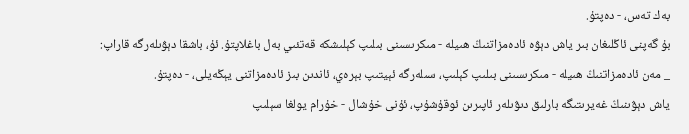بەك تەس، - دەپتۇ.
بۇ گەپنى ئاڭلىغان بىر ياش دېۋە ئادەمزاتنىڭ ھىيلە - مىكرىسىنى بىلىپ كېلىشكە قەتئىي بەل باغلاپتۇ. ئۇ، باشقا دېۋىلەرگە قاراپ:
_ مەن ئادەمزاتنىڭ ھىيلە - مىكرىسىنى بىلىپ كېلىپ، سىلەرگە ئېيتىپ بېرەي، ئاندىن بىز ئادەمزاتنى يېڭەيلى، - دەپتۇ.
ياش دېۋىنىڭ غەيرىتىگە بارلىق دىۋىلەر ئاپىرىن ئوقۇشۇپ، ئۇنى خۇشال - خۇرام يولغا سېلىپ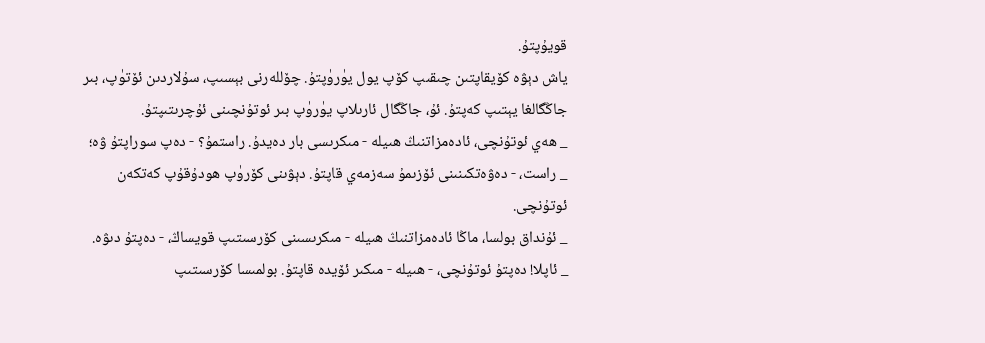قويۇپتۇ.
ياش دېۋە كۆيقاپتىن چىقىپ كۆپ يول يۈرۈپتۇ. چۆللەرنى بېسىپ، سۇلاردىن ئۆتۈپ، بىر جاڭگالغا يېتىپ كەپتۇ. ئۇ، جاڭگال ئارىلاپ يۈرۈپ بىر ئوتۇنچىنى ئۇچرىتىپتۇ.
_ ھەي ئوتۇنچى، ئادەمزاتنىڭ ھىيلە - مىكرىسى بار دەيدۇ. راستمۇ؟ - دەپ سوراپتۇ ۋە؛
_ راست، - دەۋەتكىنىنى ئۆزىمۇ سەزمەي قاپتۇ. دېۋىنى كۆرۈپ ھودۇقۇپ كەتكەن ئوتۇنچى.
_ ئۇنداق بولسا، ماڭا ئادەمزاتنىڭ ھىيلە - مىكرىسىنى كۆرسىتىپ قويساڭ، - دەپتۇ دىۋە.
_ ئاپلا! دەپتۇ ئوتۇنچى، - ھىيلە - مىكىر ئۆيدە قاپتۇ. بولمىسا كۆرسىتىپ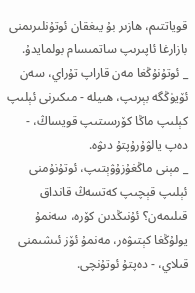قوياتتىم، ھازىر بۇ يىغقان ئوتۇنلىرىمنى بازارغا ئاپىرىپ ساتمىسام بولمايدۇ.
_ ئوتۇنۇڭغا مەن قاراپ تۇراي، سەن ئۆيۈڭگە بېرىپ، ھىيلە - مىكىرنى ئېلىپ كېلىپ ماڭا كۆرسىتىپ قويساڭ، - دەپ يالۋۇرۇپتۇ دىۋە.
_ مېنى ماڭغۇزۇۋېتىپ، ئوتۇنۇمنى ئېلىپ قېچىپ كەتسەڭ قانداق قىلىمەن؟ ئۇنىڭدىن كۆرە، سەنمۇ يولۇڭغا كېتىۋەر، مەنمۇ ئۆز ئىشىمنى قىلاي، - دەپتۇ ئوتۇنچى.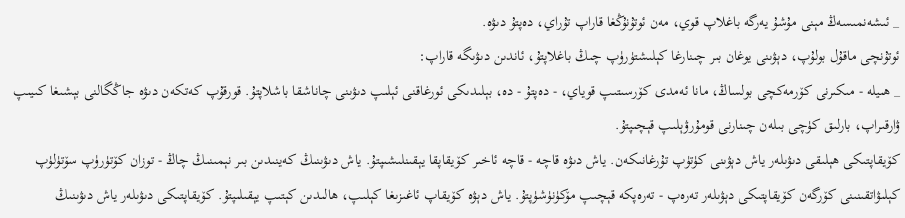_ ئىشەنمىسەڭ مېنى مۇشۇ يەرگە باغلاپ قوي، مەن ئوتۇنۇڭغا قاراپ تۇراي، دەپتۇ دىۋە.
ئوتۇنچى ماقۇل بولۇپ، دېۋىنى يوغان بىر چىنارغا كېلىشتۈرۈپ چىڭ باغلاپتۇ، ئاندىن دىۋىگە قاراپ:
_ ھىيلە - مىكىرنى كۆرمەكچى بولساڭ، مانا ئەمدى كۆرسىتىپ قوياي، - دەپتۇ - دە، بېلىدىكى ئورغاقنى ئېلىپ دىۋىنى چاناشقا باشلاپتۇ. قورقۇپ كەتكەن دىۋە جاڭگالنى بېشىغا كىيىپ ۋارقىراپ، بارلىق كۈچى بىلەن چىنارنى قومۇرۋېلىپ قېچىپتۇ.
كۆيقاپتىكى ھېلىقى دىۋىلەر ياش دېۋىنى كۈتۈپ تۇرغانىكەن. ياش دىۋە قاچە - قاچە ئاخىر كۆيقاپقا يېقىنلىشىپتۇ. ياش دىۋىنىڭ كەينىدىن بىر نېمىنىڭ چاڭ - توزان كۆتۈرۈپ سۆتۈلۈپ كېلىۋاتقىنىنى كۆرگەن كۆيقاپتىكى دېۋىلەر تەرەپ - تەرەپكە قېچىپ مۆكۈنۈشۈپتۇ. ياش دېۋە كۆيقاپ ئاغىزىغا كېلىپ، ھالىدىن كېتىپ يېقىلىپتۇ. كۆيقاپتىكى دىۋىلەر ياش دىۋىنىڭ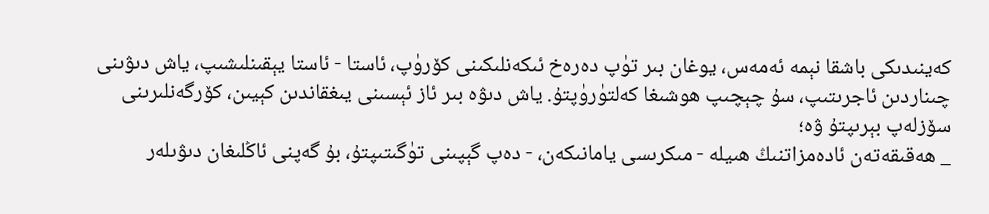كەينىدىكى باشقا نېمە ئەمەس، يوغان بىر تۈپ دەرەخ ئىكەنلىكىنى كۆرۈپ، ئاستا - ئاستا يېقىنلىشىپ، ياش دىۋىنى چىناردىن ئاجرىتىپ، سۇ چېچىپ ھوشىغا كەلتۈرۈپتۇ. ياش دىۋە بىر ئاز ئېسىنى يىغقاندىن كېيىن، كۆرگەنلىرىنى سۆزلەپ بېرىپتۇ ۋە؛
_ ھەقىقەتەن ئادەمزاتنىڭ ھىيلە - مىكرىسى يامانىكەن، - دەپ گېپىنى تۈگىتىپتۇ، بۇ گەپنى ئاڭلىغان دىۋىلەر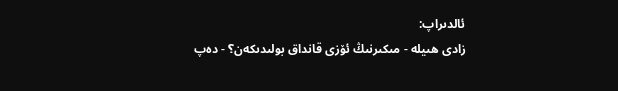ئالدىراپ:
زادى ھىيلە - مىكىرنىڭ ئۆزى قانداق بولىدىكەن؟ - دەپ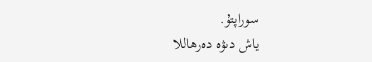سوراپتۇ.
ياش دىۋە دەرھاللا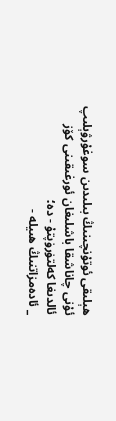ھېلىقى ئوتۇنچىنىڭ بىلىدىن سوغۇرۋېلىپ ئۇنى چاناشقا باشلىغان ئورغىقىنى كۆز ئالدىغا كەلتۈرۈپتۇ - دە؛
_ ئادەمزاتنىڭ ھىيلە -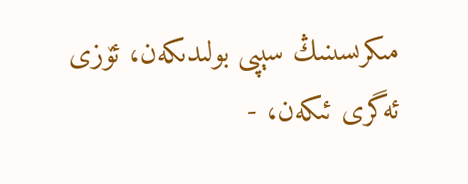مىكرىسىنىڭ سېپى بولىدىكەن، ئۆزى ئەگرى ئىكەن، -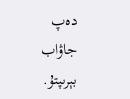دەپ جاۋاب بېرىپتۇ.